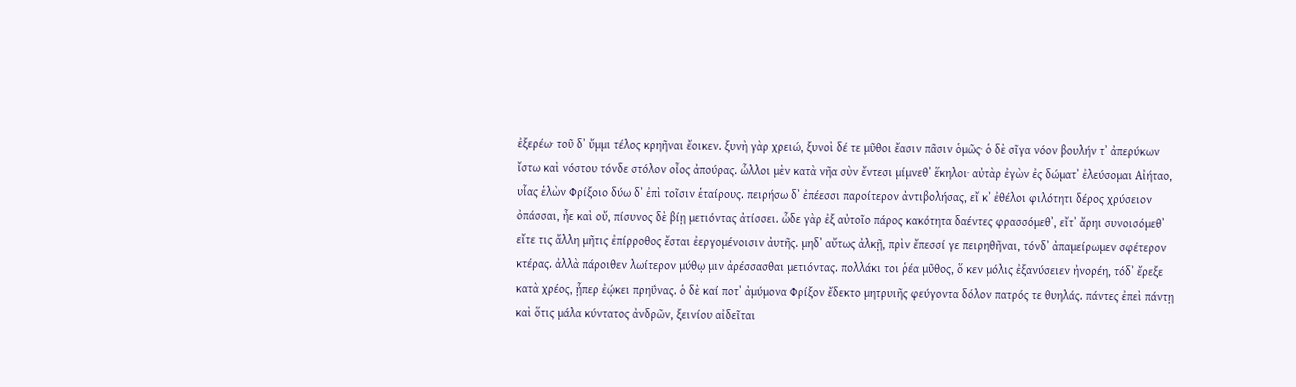ἐξερέω· τοῦ δʼ ὔμμι τέλος κρηῆναι ἔοικεν. ξυνὴ γὰρ χρειώ, ξυνοὶ δέ τε μῦθοι ἔασιν πᾶσιν ὁμῶς· ὁ δὲ σῖγα νόον βουλήν τʼ ἀπερύκων ἴστω καὶ νόστου τόνδε στόλον οἶος ἀπούρας. ὧλλοι μὲν κατὰ νῆα σὺν ἔντεσι μίμνεθʼ ἕκηλοι· αὐτὰρ ἐγὼν ἐς δώματʼ ἐλεύσομαι Αἰήταο, υἷας ἑλὼν Φρίξοιο δύω δʼ ἐπὶ τοῖσιν ἑταίρους. πειρήσω δʼ ἐπέεσσι παροίτερον ἀντιβολήσας, εἴ κʼ ἐθέλοι φιλότητι δέρος χρύσειον ὀπάσσαι, ἦε καὶ οὔ, πίσυνος δὲ βίῃ μετιόντας ἀτίσσει. ὧδε γὰρ ἐξ αὐτοῖο πάρος κακότητα δαέντες φρασσόμεθʼ, εἴτʼ ἄρηι συνοισόμεθʼ εἴτε τις ἄλλη μῆτις ἐπίρροθος ἔσται ἐεργομένοισιν ἀυτῆς. μηδʼ αὔτως ἀλκῇ, πρὶν ἔπεσσί γε πειρηθῆναι, τόνδʼ ἀπαμείρωμεν σφέτερον κτέρας. ἀλλὰ πάροιθεν λωίτερον μύθῳ μιν ἀρέσσασθαι μετιόντας. πολλάκι τοι ῥέα μῦθος, ὅ κεν μόλις ἐξανύσειεν ἠνορέη, τόδʼ ἔρεξε κατὰ χρέος, ᾗπερ ἐῴκει πρηΰνας. ὁ δὲ καί ποτʼ ἀμύμονα Φρίξον ἔδεκτο μητρυιῆς φεύγοντα δόλον πατρός τε θυηλάς. πάντες ἐπεὶ πάντῃ καὶ ὅτις μάλα κύντατος ἀνδρῶν, ξεινίου αἰδεῖται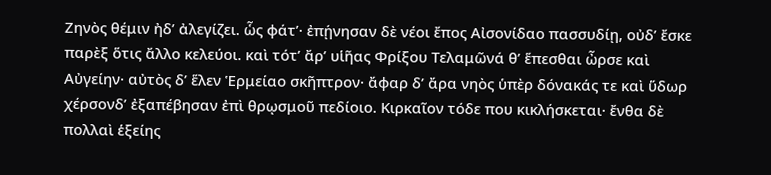Ζηνὸς θέμιν ἠδʼ ἀλεγίζει. ὧς φάτʼ· ἐπῄνησαν δὲ νέοι ἔπος Αἰσονίδαο πασσυδίῃ, οὐδʼ ἔσκε παρὲξ ὅτις ἄλλο κελεύοι. καὶ τότʼ ἄρʼ υἱῆας Φρίξου Τελαμῶνά θʼ ἕπεσθαι ὦρσε καὶ Αὐγείην· αὐτὸς δʼ ἕλεν Ἑρμείαο σκῆπτρον· ἄφαρ δʼ ἄρα νηὸς ὑπὲρ δόνακάς τε καὶ ὕδωρ χέρσονδʼ ἐξαπέβησαν ἐπὶ θρῳσμοῦ πεδίοιο. Κιρκαῖον τόδε που κικλήσκεται· ἔνθα δὲ πολλαὶ ἑξείης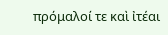πρόμαλοί τε καὶ ἰτέαι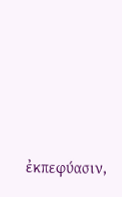ἐκπεφύασιν,